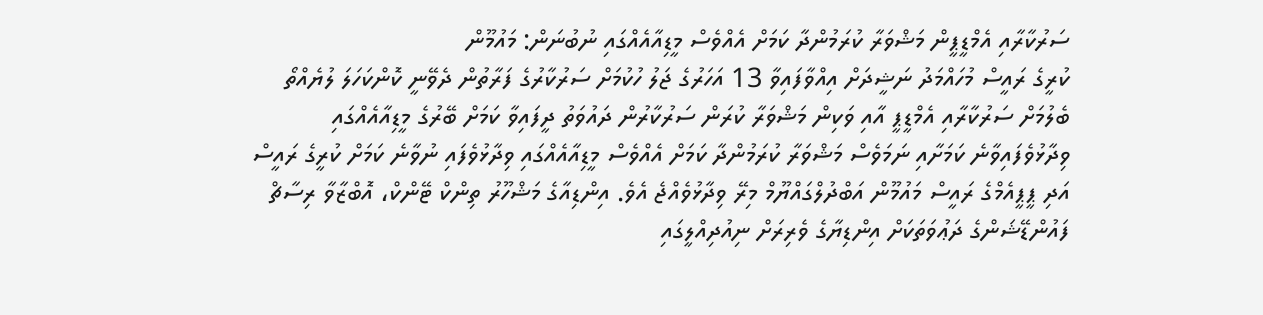ސަރުކާރާއި އެމްޑީޕީން މަޝްވަރާ ކުރަމުންދާ ކަމަށް އެއްވެސް މީޑިއާއެއްގައި ނުބުނަން: މައުމޫން
ކުރީގެ ރައީސް މުހައްމަދު ނަޝީދަށް އިއްވާފައިވާ 13 އަހަރުގެ ޖަލު ހުކުމަށް ސަރުކާރުގެ ފަރާތުން ދެވޭނީ ކޮންކަހަލަ ލުޔެއްތޯ ބެލުމަށް ސަރުކާރާއި އެމްޑީޕީ އާއި ވަކިން މަޝްވަރާ ކުރަން ސަރުކާރުން ދައުވަތު ދީފައިވާ ކަމަށް ބޭރުގެ މީޑިއާއެއްގައި ވިދާޅުވެފައިވާނެ ކަމަށާއި ނަމަވެސް މަޝްވަރާ ކުރަމުންދާ ކަމަށް އެއްވެސް މީޑިއާއެއްގައި ވިދާޅުވެފައި ނުވާނެ ކަމަށް ކުރީގެ ރައީސް އަދި ޕީޕީއެމްގެ ރައީސް މައުމޫން އަބްދުލްގައްޔޫމް މިރޭ ވިދާޅުވެއްޖެ އެވެ. އިންޑިއާގެ މަޝްހޫރު ތިންކް ޓޭންކް، އޮބްޒާވާ ރިސާޗް ފައުންޑޭޝަންގެ ދަޢުވަތަކަށް އިންޑިޔާގެ ވެރިރަށް ނިއުދިއްލީގައި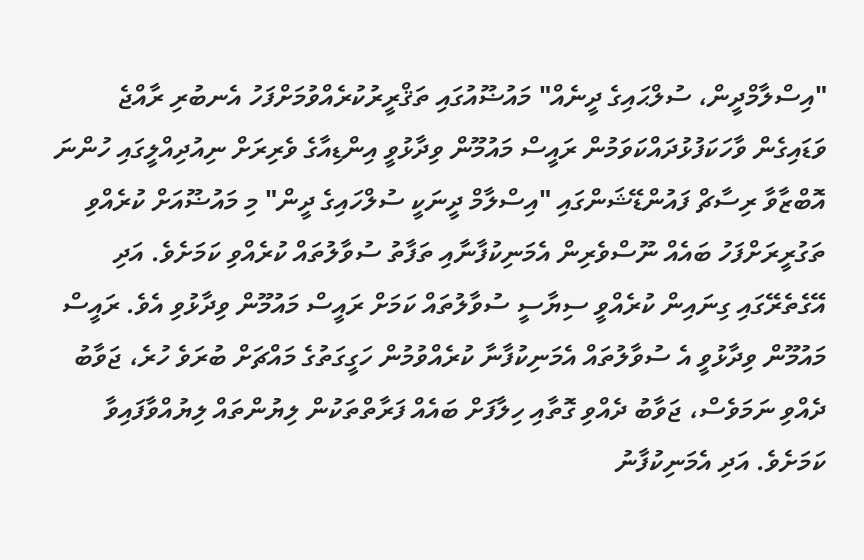"އިސްލާމްދީން، ސުލްޙައިގެ ދީނެއް" މައުޟޫއުގައި ތަޤްރީރުކުރެއްވުމަށްފަހު އެނބުރި ރާއްޖެ ވަޑައިގެން ވާހަކަފުޅުދައްކަވަމުން ރައީސް މައުމޫން ވިދާޅުވީ އިންޑިއާގެ ވެރިރަށް ނިއުދިއްލީގައި ހުންނަ އޮބްޒާވާ ރިސާޗް ފައުންޑޭޝަންގައި "އިސްލާމް ދީނަކީ ސުލްހައިގެ ދީން" މި މައުޟޫއަށް ކުރެއްވި ތަގުރީރަށްފަހު ބައެއް ނޫސްވެރިން އެމަނިކުފާނާއި ތަފާތު ސުވާލުތައް ކުރެއްވި ކަމަށެވެ. އަދި އޭގެތެރޭގައި ގިނައިން ކުރެއްވީ ސިޔާސީ ސުވާލުތައް ކަމަށް ރައީސް މައުމޫން ވިދާޅުވި އެވެ. ރައީސް މައުމޫން ވިދާޅުވީ އެ ސުވާލުތައް އެމަނިކުފާނާ ކުރެއްވުމުން ހަގީގަތުގެ މައްޗަށް ބުރަވެ ހުރެ، ޖަވާބު ދެއްވި ނަމަވެސް، ޖަވާބު ދެއްވި ގޮތާއި ހިލާފަށް ބައެއް ފަރާތްތަކުން ލިޔުންތައް ލިޔުއްވާފައިވާ ކަމަށެވެ. އަދި އެމަނިކުފާނު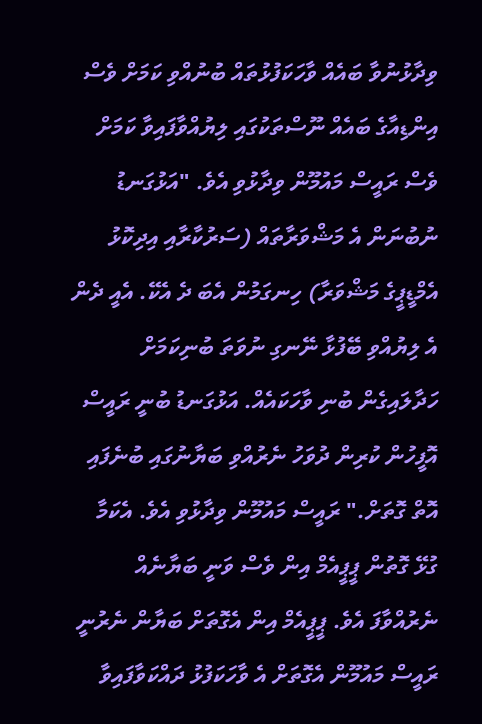ވިދާޅުނުވާ ބައެއް ވާހަކަފުޅުތައް ބުނުއްވި ކަމަށް ވެސް އިންޑިއާގެ ބައެއް ނޫސްތަކުގައި ލިޔުއްވާފައިވާ ކަމަށް ވެސް ރައީސް މައުމޫން ވިދާޅުވި އެވެ. "އަޅުގަނޑު ނުބުނަން އެ މަޝްވަރާތައް (ސަރުކާރާއި އިދިކޮޅު އެމްޑީޕީގެ މަޝްވަރާ) ހިނގަމުން އެބަ ދެ އެކޭ. އެއީ ދެން އެ ލިޔުއްވި ބޭފުޅާ ނޭނގި ނުވަތަ ބުނިކަމަށް ހަދާލައިގެން ބުނި ވާހަކައެއް. އަޅުގަނޑު ބުނީ ރައީސް އޮފީހުން ކުރިން ދުވަހު ނެރުއްވި ބަޔާނުގައި ބުނެފައި އޮތް ގޮތަށް." ރައީސް މައުމޫން ވިދާޅުވި އެވެ. އެކަމާ ގުޅޭ ގޮތުން ޕީޕީއެމް އިން ވެސް ވަނީ ބަޔާނެއް ނެރުއްވާފަ އެވެ. ޕީޕީއެމް އިން އެގޮތަށް ބަޔާން ނެރުނީ ރައީސް މައުމޫން އެގޮތަށް އެ ވާހަކަފުޅު ދައްކަވާފައިވާ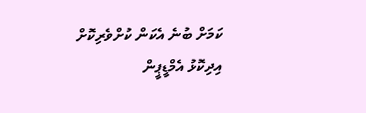ކަމަށް ބުނެ އެކަން ކުށްވެރިކޮށް އިދިކޮޅު އެމްޑީޕީން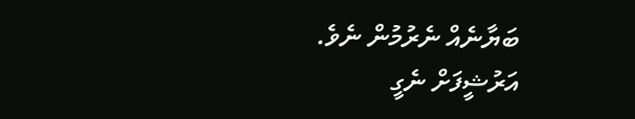ބަޔާނެއް ނެރުމުން ނެވެ.
އަރުޝީފަށް ނެގީ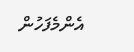އެންމެފަހުން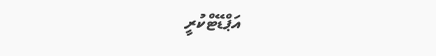އަޕްޑޭޓްކުރީ